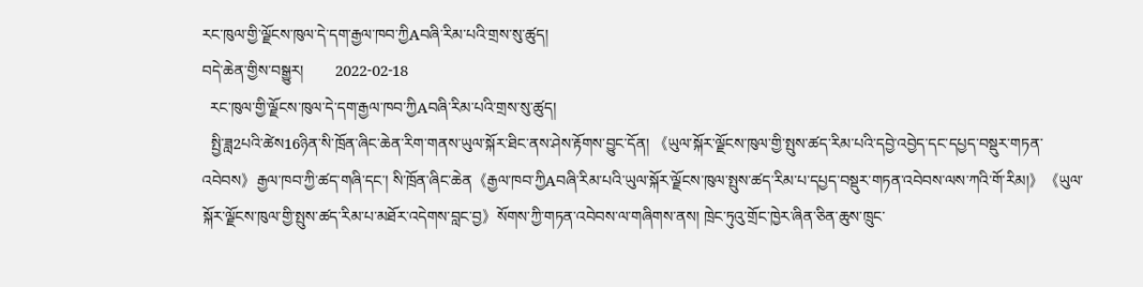རང་ཁུལ་གྱི་ལྗོངས་ཁུལ་དེ་དག་རྒྱལ་ཁབ་ཀྱིAབཞི་རིམ་པའི་གྲས་སུ་ཚུད།
བདེ་ཆེན་གྱིས་བསྒྱུར།        2022-02-18
  རང་ཁུལ་གྱི་ལྗོངས་ཁུལ་དེ་དག་རྒྱལ་ཁབ་ཀྱིAབཞི་རིམ་པའི་གྲས་སུ་ཚུད།
  སྤྱི་ཟླ2པའི་ཚེས16ཉིན་སི་ཁྲོན་ཞིང་ཆེན་རིག་གནས་ཡུལ་སྐོར་ཐིང་ནས་ཤེས་རྟོགས་བྱུང་དོན། 《ཡུལ་སྐོར་ལྗོངས་ཁུལ་གྱི་སྤུས་ཚད་རིམ་པའི་དབྱེ་འབྱེད་དང་དཔྱད་བསྡུར་གཏན་འབེབས》རྒྱལ་ཁབ་ཀྱི་ཚད་གཞི་དང་། སི་ཁྲོན་ཞིང་ཆེན《རྒྱལ་ཁབ་ཀྱིAབཞི་རིམ་པའི་ཡུལ་སྐོར་ལྗོངས་ཁུལ་སྤུས་ཚད་རིམ་པ་དཔྱད་བསྡུར་གཏན་འབེབས་ལས་ཀའི་གོ་རིམ།》《ཡུལ་སྐོར་ལྗོངས་ཁུལ་གྱི་སྤུས་ཚད་རིམ་པ་མཐོར་འདེགས་བླང་བྱ》སོགས་ཀྱི་གཏན་འབེབས་ལ་གཞིགས་ནས། ཁྲེང་ཏུའུ་གྲོང་ཁྱེར་ཞིན་ཅིན་ཆུས་ཁྲུང་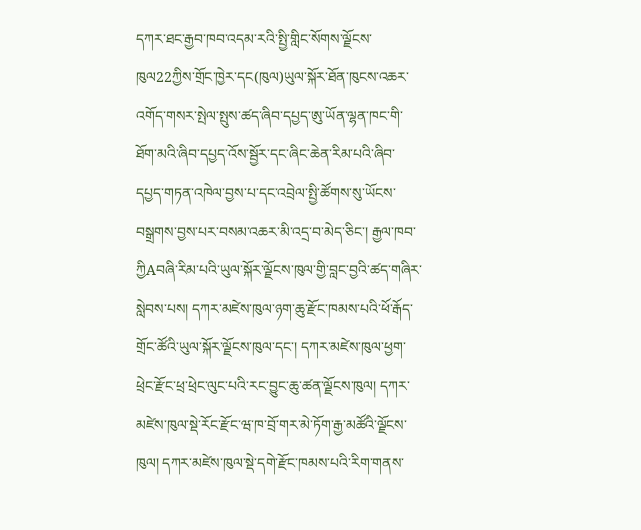དཀར་ཐང་རྒྱབ་ཁབ་འདམ་རའི་སྤྱི་གླིང་སོགས་ལྗོངས་ཁུལ22ཀྱིས་གྲོང་ཁྱེར་དང(ཁུལ)ཡུལ་སྐོར་ཐོན་ཁུངས་འཆར་འགོད་གསར་སྤེལ་སྤུས་ཚད་ཞིབ་དཔྱད་ཨུ་ཡོན་ལྷན་ཁང་གི་ཐོག་མའི་ཞིབ་དཔྱད་འོས་སྦྱོར་དང་ཞིང་ཆེན་རིམ་པའི་ཞིབ་དཔྱད་གཏན་འཁེལ་བྱས་པ་དང་འབྲེལ་སྤྱི་ཚོགས་སུ་ཡོངས་བསྒྲགས་བྱས་པར་བསམ་འཆར་མི་འདྲ་བ་མེད་ཅིང་། རྒྱལ་ཁབ་ཀྱིAབཞི་རིམ་པའི་ཡུལ་སྐོར་ལྗོངས་ཁུལ་གྱི་བླང་བྱའི་ཚད་གཞིར་སླེབས་པས། དཀར་མཛེས་ཁུལ་ཉག་ཆུ་རྫོང་ཁམས་པའི་ཕོ་རྒོད་གྲོང་ཚོའི་ཡུལ་སྐོར་ལྗོངས་ཁུལ་དང་། དཀར་མཛེས་ཁུལ་ཕྱག་ཕྲེང་རྫོང་ཕྲ་ཕྲེང་ལུང་པའི་རང་བྱུང་ཆུ་ཚན་ལྗོངས་ཁུལ། དཀར་མཛེས་ཁུལ་སྡེ་རོང་རྫོང་ཝ་ཁ་བྲོ་གར་མེ་ཏོག་རྒྱ་མཚོའི་ལྗོངས་ཁུལ། དཀར་མཛེས་ཁུལ་སྡེ་དགེ་རྫོང་ཁམས་པའི་རིག་གནས་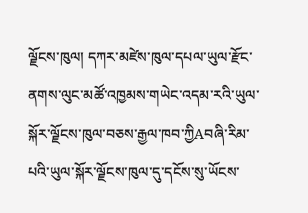ལྗོངས་ཁུལ། དཀར་མཛེས་ཁུལ་དཔལ་ཡུལ་རྫོང་ནགས་ལུང་མཚོ་འཁྱམས་གཡེང་འདམ་རའི་ཡུལ་སྐོར་ལྗོངས་ཁུལ་བཅས་རྒྱལ་ཁབ་ཀྱིAབཞི་རིམ་པའི་ཡུལ་སྐོར་ལྗོངས་ཁུལ་དུ་དངོས་སུ་ཡོངས་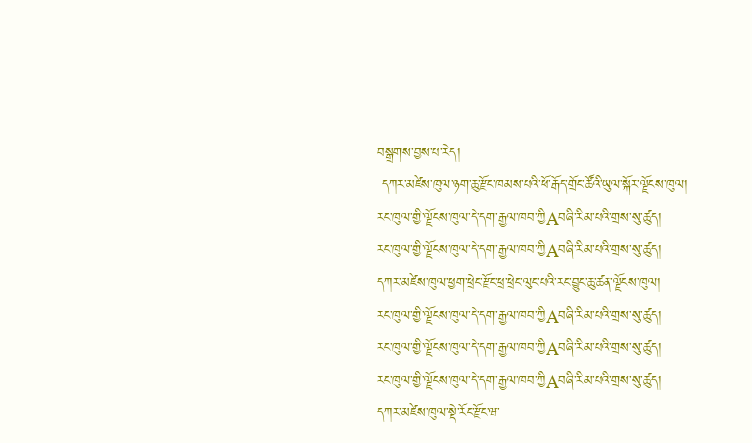བསྒྲགས་བྱས་པ་རེད།
 དཀར་མཛེས་ཁུལ་ཉག་ཆུ་རྫོང་ཁམས་པའི་ཕོ་རྒོད་གྲོང་ཚོའི་ཡུལ་སྐོར་ལྗོངས་ཁུལ།
རང་ཁུལ་གྱི་ལྗོངས་ཁུལ་དེ་དག་རྒྱལ་ཁབ་ཀྱིAབཞི་རིམ་པའི་གྲས་སུ་ཚུད།
རང་ཁུལ་གྱི་ལྗོངས་ཁུལ་དེ་དག་རྒྱལ་ཁབ་ཀྱིAབཞི་རིམ་པའི་གྲས་སུ་ཚུད།
དཀར་མཛེས་ཁུལ་ཕྱག་ཕྲེང་རྫོང་ཕྲ་ཕྲེང་ལུང་པའི་རང་བྱུང་ཆུ་ཚན་ལྗོངས་ཁུལ།
རང་ཁུལ་གྱི་ལྗོངས་ཁུལ་དེ་དག་རྒྱལ་ཁབ་ཀྱིAབཞི་རིམ་པའི་གྲས་སུ་ཚུད།
རང་ཁུལ་གྱི་ལྗོངས་ཁུལ་དེ་དག་རྒྱལ་ཁབ་ཀྱིAབཞི་རིམ་པའི་གྲས་སུ་ཚུད།
རང་ཁུལ་གྱི་ལྗོངས་ཁུལ་དེ་དག་རྒྱལ་ཁབ་ཀྱིAབཞི་རིམ་པའི་གྲས་སུ་ཚུད།
དཀར་མཛེས་ཁུལ་སྡེ་རོང་རྫོང་ཝ་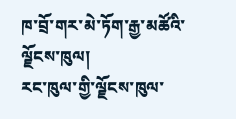ཁ་བྲོ་གར་མེ་ཏོག་རྒྱ་མཚོའི་ལྗོངས་ཁུལ།
རང་ཁུལ་གྱི་ལྗོངས་ཁུལ་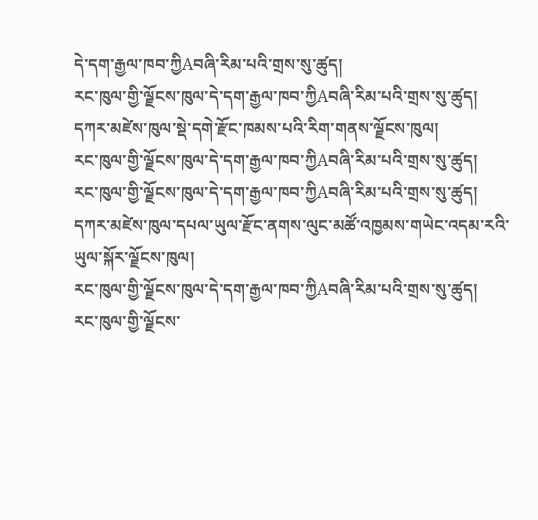དེ་དག་རྒྱལ་ཁབ་ཀྱིAབཞི་རིམ་པའི་གྲས་སུ་ཚུད།
རང་ཁུལ་གྱི་ལྗོངས་ཁུལ་དེ་དག་རྒྱལ་ཁབ་ཀྱིAབཞི་རིམ་པའི་གྲས་སུ་ཚུད།
དཀར་མཛེས་ཁུལ་སྡེ་དགེ་རྫོང་ཁམས་པའི་རིག་གནས་ལྗོངས་ཁུལ།
རང་ཁུལ་གྱི་ལྗོངས་ཁུལ་དེ་དག་རྒྱལ་ཁབ་ཀྱིAབཞི་རིམ་པའི་གྲས་སུ་ཚུད།
རང་ཁུལ་གྱི་ལྗོངས་ཁུལ་དེ་དག་རྒྱལ་ཁབ་ཀྱིAབཞི་རིམ་པའི་གྲས་སུ་ཚུད།
དཀར་མཛེས་ཁུལ་དཔལ་ཡུལ་རྫོང་ནགས་ལུང་མཚོ་འཁྱམས་གཡེང་འདམ་རའི་ཡུལ་སྐོར་ལྗོངས་ཁུལ།
རང་ཁུལ་གྱི་ལྗོངས་ཁུལ་དེ་དག་རྒྱལ་ཁབ་ཀྱིAབཞི་རིམ་པའི་གྲས་སུ་ཚུད།
རང་ཁུལ་གྱི་ལྗོངས་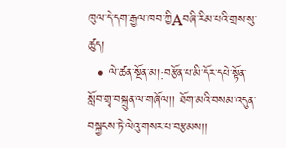ཁུལ་དེ་དག་རྒྱལ་ཁབ་ཀྱིAབཞི་རིམ་པའི་གྲས་སུ་ཚུད།
  • ལེ་ཚན་སྔོན་མ།:བརྩོན་པ་མི་དོར་དཔེ་སྟོན་སློབ་གྲྭ་བསྐྲུན་ལ་གཞོལ།། ཐོག་མའི་བསམ་འདུན་བསྐྱངས་ཏེ་ལེའུ་གསར་པ་བརྩམས།།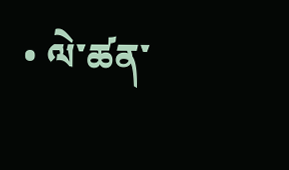• ལེ་ཚན་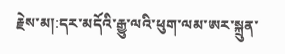རྗེས་མ།:དར་མདོའི་རྒྱུ་ལའི་ཕུག་ལམ་ཨར་སྐྲུན་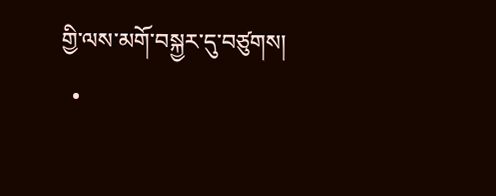གྱི་ལས་མགོ་བསྐྱར་དུ་བཙུགས།
  •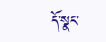དོ་སྣང་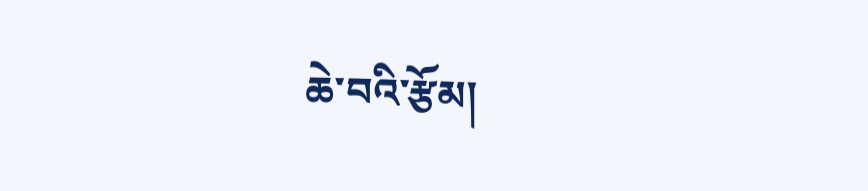ཆེ་བའི་རྩོམ།